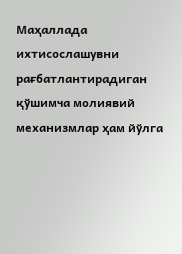Маҳаллада ихтисослашувни рағбатлантирадиган қўшимча молиявий механизмлар ҳам йўлга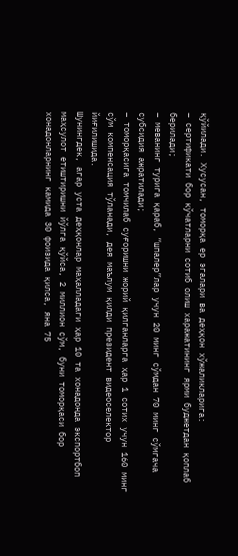қўйилади. Хусусан, томорқа ер эгалари ва деҳқон хўжаликларига:
– сертификати бор кўчатларни сотиб олиш харажатининг ярми буджетдан қоплаб берилади;
– меванинг турига қараб, “шпалер”лар учун 20 минг сўмдан 70 минг сўмгача субсидия ажратилади;
– томорқасига томчилаб суғоришни жорий қилганларга ҳар 1 сотих учун 160 минг сўм компенсация тўланади, дея маълум қилди президент видеоселектор йиғилишида.
Шунингдек, агар уста деҳқонлар маҳалладаги ҳар 10 та хонадонда экспортбоп маҳсулот етиштиришни йўлга қўйса, 2 миллион сўм, буни томорқаси бор хонадонларнинг камида 30 фоизида қилса, яна 75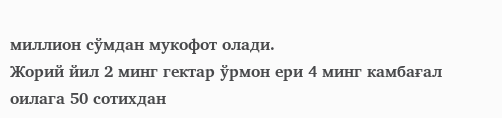миллион сўмдан мукофот олади.
Жорий йил 2 минг гектар ўрмон ери 4 минг камбағал оилага 50 сотихдан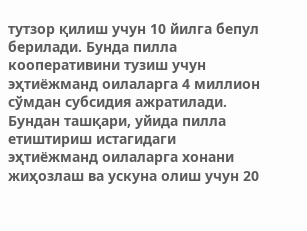тутзор қилиш учун 10 йилга бепул берилади. Бунда пилла кооперативини тузиш учун эҳтиёжманд оилаларга 4 миллион сўмдан субсидия ажратилади.
Бундан ташқари, уйида пилла етиштириш истагидаги эҳтиёжманд оилаларга хонани жиҳозлаш ва ускуна олиш учун 20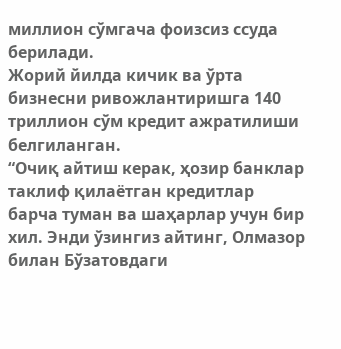миллион сўмгача фоизсиз ссуда берилади.
Жорий йилда кичик ва ўрта бизнесни ривожлантиришга 140 триллион сўм кредит ажратилиши белгиланган.
“Очиқ айтиш керак, ҳозир банклар таклиф қилаётган кредитлар барча туман ва шаҳарлар учун бир хил. Энди ўзингиз айтинг, Олмазор билан Бўзатовдаги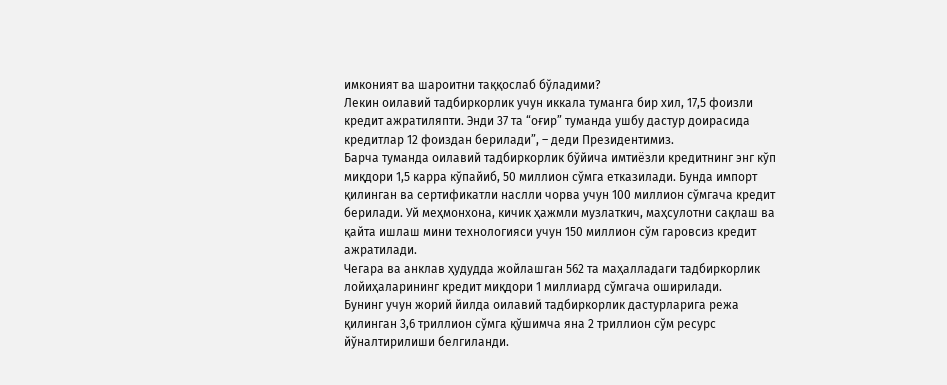имконият ва шароитни таққослаб бўладими?
Лекин оилавий тадбиркорлик учун иккала туманга бир хил, 17,5 фоизли кредит ажратиляпти. Энди 37 та “оғир” туманда ушбу дастур доирасида кредитлар 12 фоиздан берилади”, – деди Президентимиз.
Барча туманда оилавий тадбиркорлик бўйича имтиёзли кредитнинг энг кўп миқдори 1,5 карра кўпайиб, 50 миллион сўмга етказилади. Бунда импорт қилинган ва сертификатли наслли чорва учун 100 миллион сўмгача кредит берилади. Уй меҳмонхона, кичик ҳажмли музлаткич, маҳсулотни сақлаш ва қайта ишлаш мини технологияси учун 150 миллион сўм гаровсиз кредит ажратилади.
Чегара ва анклав ҳудудда жойлашган 562 та маҳалладаги тадбиркорлик лойиҳаларининг кредит миқдори 1 миллиард сўмгача оширилади.
Бунинг учун жорий йилда оилавий тадбиркорлик дастурларига режа қилинган 3,6 триллион сўмга қўшимча яна 2 триллион сўм ресурс йўналтирилиши белгиланди.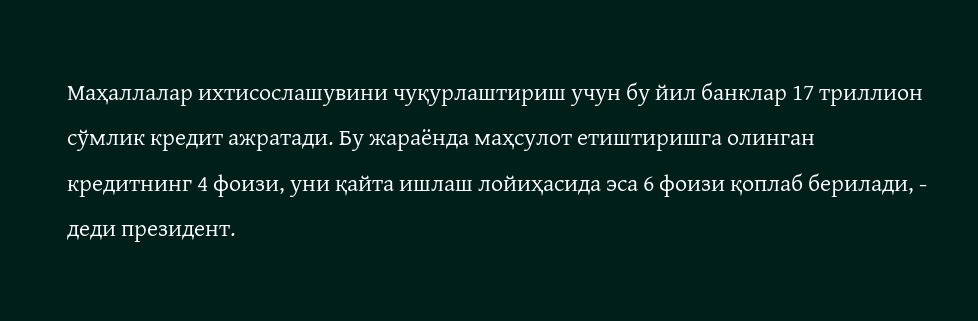Маҳаллалар ихтисослашувини чуқурлаштириш учун бу йил банклар 17 триллион сўмлик кредит ажратади. Бу жараёнда маҳсулот етиштиришга олинган кредитнинг 4 фоизи, уни қайта ишлаш лойиҳасида эса 6 фоизи қоплаб берилади, - деди президент.